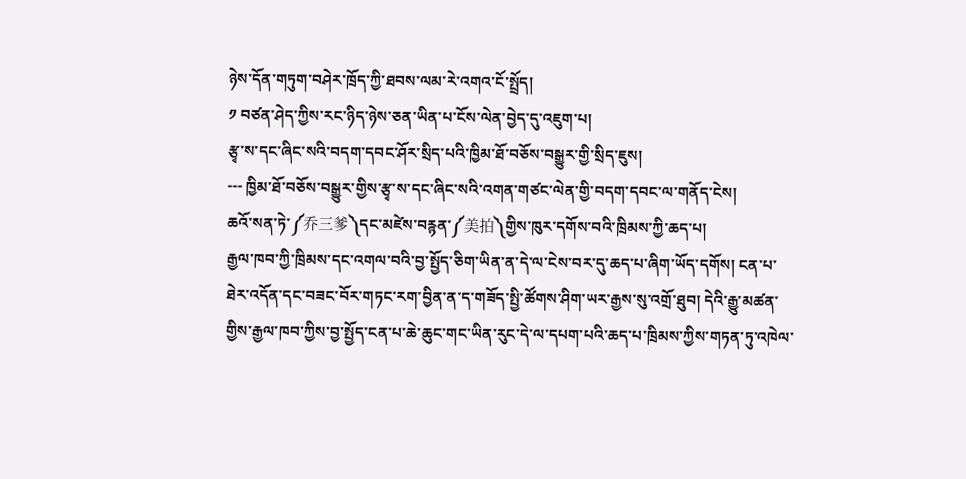ཉེས་དོན་གཏུག་བཤེར་ཁྲོད་ཀྱི་ཐབས་ལམ་རེ་འགའ་ངོ་སྤྲོད།
༡ བཙན་ཤེད་ཀྱིས་རང་ཉིད་ཉེས་ཅན་ཡིན་པ་ངོས་ལེན་བྱེད་དུ་འཇུག་པ།
རྩྭ་ས་དང་ཞིང་སའི་བདག་དབང་ཤོར་སྲིད་པའི་ཁྱིམ་ཐོ་བཅོས་བསྒྱུར་གྱི་སྲིད་ཇུས།
--- ཁྱིམ་ཐོ་བཅོས་བསྒྱུར་གྱིས་རྩྭ་ས་དང་ཞིང་སའི་འགན་གཙང་ལེན་གྱི་བདག་དབང་ལ་གནོད་ངེས།
ཆའོ་སན་ཏེ་༼乔三爹༽དང་མཛེས་བརྙན་༼美拍༽གྱིས་ཁུར་དགོས་བའི་ཁྲིམས་ཀྱི་ཆད་པ།
རྒྱལ་ཁབ་ཀྱི་ཁྲིམས་དང་འགལ་བའི་བྱ་སྤྱོད་ཅིག་ཡིན་ན་དེ་ལ་ངེས་བར་དུ་ཆད་པ་ཞིག་ཡོད་དགོས། ངན་པ་ཐེར་འདོན་དང་བཟང་བོར་གཏང་རག་བྱིན་ན་ད་གཟོད་སྤྱི་ཚོགས་ཤིག་ཡར་རྒྱས་སུ་འགྲོ་ཐུབ། དེའི་རྒྱུ་མཚན་གྱིས་རྒྱལ་ཁབ་ཀྱིས་བྱ་སྤྱོད་ངན་པ་ཆེ་ཆུང་གང་ཡིན་རུང་དེ་ལ་དཔག་པའི་ཆད་པ་ཁྲིམས་ཀྱིས་གཏན་ཏུ་འཁེལ་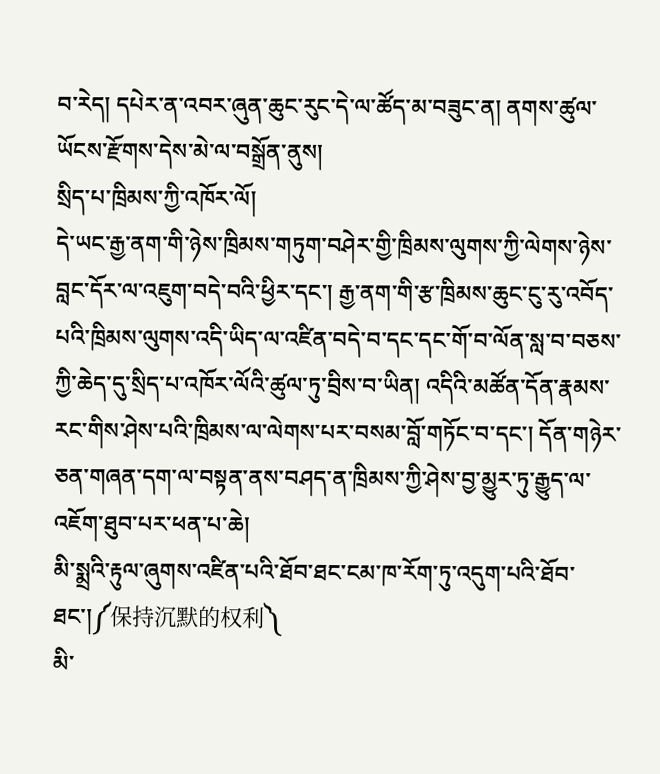བ་རེད། དཔེར་ན་འབར་ཞུན་ཆུང་རུང་དེ་ལ་ཚོད་མ་བཟུང་ན། ནགས་ཚུལ་ཡོངས་རྫོགས་དེས་མེ་ལ་བསྒྲོན་ནུས།
སྲིད་པ་ཁྲིམས་ཀྱི་འཁོར་ལོ།
དེ་ཡང་རྒྱ་ནག་གི་ཉེས་ཁྲིམས་གཏུག་བཤེར་གྱི་ཁྲིམས་ལུགས་ཀྱི་ལེགས་ཉེས་བླང་དོར་ལ་འཇུག་བདེ་བའི་ཕྱིར་དང་། རྒྱ་ནག་གི་རྩ་ཁྲིམས་ཆུང་ངུ་རུ་འབོད་པའི་ཁྲིམས་ལུགས་འདི་ཡིད་ལ་འཛིན་བདེ་བ་དང་དང་གོ་བ་ལོན་སླ་བ་བཅས་ཀྱི་ཆེད་དུ་སྲིད་པ་འཁོར་ལོའི་ཚུལ་ཏུ་བྲིས་བ་ཡིན། འདིའི་མཚོན་དོན་རྣམས་རང་གིས་ཤེས་པའི་ཁྲིམས་ལ་ལེགས་པར་བསམ་བློ་གཏོང་བ་དང་། དོན་གཉེར་ཅན་གཞན་དག་ལ་བསྟན་ནས་བཤད་ན་ཁྲིམས་ཀྱི་ཤེས་བྱ་མྱུར་ཏུ་རྒྱུད་ལ་འཇོག་ཐུབ་པར་ཕན་པ་ཆེ།
མི་སྨྲའི་རྟུལ་ཞུགས་འཛིན་པའི་ཐོབ་ཐང་ངམ་ཁ་རོག་ཏུ་འདུག་པའི་ཐོབ་ཐང་།༼保持沉默的权利༽
མི་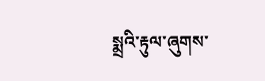སྨྲའི་རྟུལ་ཞུགས་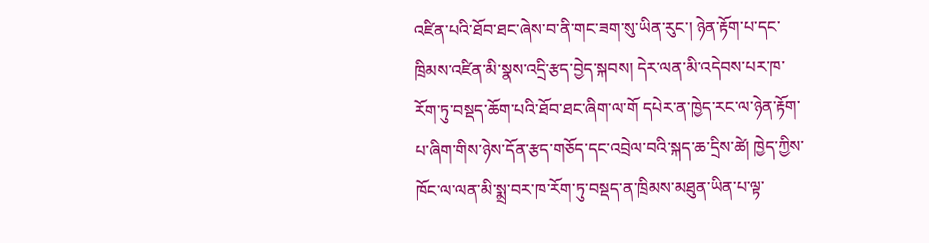འཛིན་པའི་ཐོབ་ཐང་ཞེས་བ་ནི་གང་ཟག་སུ་ཡིན་རུང་། ཉེན་རྟོག་པ་དང་ཁྲིམས་འཛིན་མི་སྣས་འདྲི་རྩད་བྱེད་སྐབས། དེར་ལན་མི་འདེབས་པར་ཁ་རོག་ཏུ་བསྡད་ཆོག་པའི་ཐོབ་ཐང་ཞིག་ལ་གོ དཔེར་ན་ཁྱེད་རང་ལ་ཉེན་རྟོག་པ་ཞིག་གིས་ཉེས་དོན་རྩད་གཅོད་དང་འབྲེལ་བའི་སྐད་ཆ་དྲིས་ཚེ། ཁྱེད་ཀྱིས་ཁོང་ལ་ལན་མི་སྨྲ་བར་ཁ་རོག་ཏུ་བསྡད་ན་ཁྲིམས་མཐུན་ཡིན་པ་ལྟ་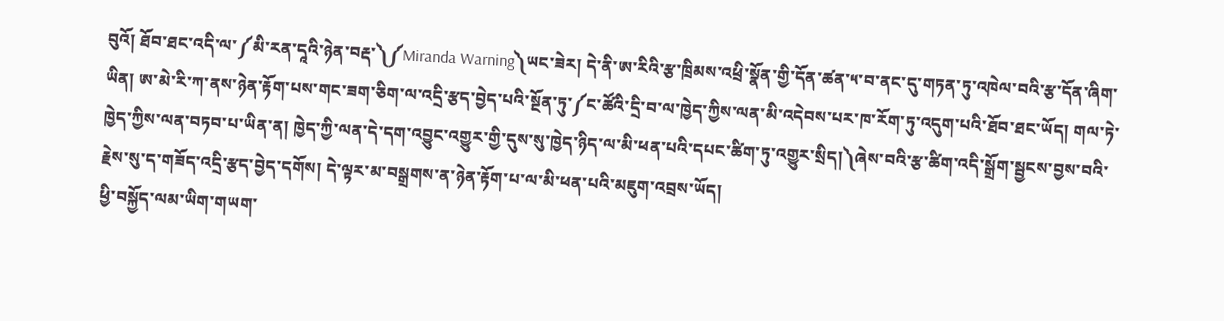བུའོ། ཐོབ་ཐང་འདི་ལ་༼མི་རན་དཱའི་ཉེན་བརྡ་༽༼Miranda Warning༽ཡང་ཟེར། དེ་ནི་ཨ་རིའི་རྩ་ཁྲིམས་འཕྲི་སྣོན་གྱི་དོན་ཚན་༥་བ་ནང་དུ་གཏན་ཏུ་འཁེལ་བའི་རྩ་དོན་ཞིག་ཡིན། ཨ་མེ་རི་ཀ་ནས་ཉེན་རྟོག་པས་གང་ཟག་ཅིག་ལ་འདྲི་རྩད་བྱེད་པའི་སྔོན་ཏུ་༼ང་ཚོའི་དྲི་བ་ལ་ཁྱེད་ཀྱིས་ལན་མི་འདེབས་པར་ཁ་རོག་ཏུ་འདུག་པའི་ཐོབ་ཐང་ཡོད། གལ་ཏེ་ཁྱེད་ཀྱིས་ལན་བཏབ་པ་ཡིན་ན། ཁྱེད་ཀྱི་ལན་དེ་དག་འབྱུང་འགྱུར་གྱི་དུས་སུ་ཁྱེད་ཉིད་ལ་མི་ཕན་པའི་དཔང་ཚིག་ཏུ་འགྱུར་སྲིད།༽ཞེས་བའི་རྩ་ཚིག་འདི་སྒྲོག་སྦྱངས་བྱས་བའི་རྗེས་སུ་ད་གཟོད་འདྲི་རྩད་བྱེད་དགོས། དེ་ལྟར་མ་བསྒྲགས་ན་ཉེན་རྟོག་པ་ལ་མི་ཕན་པའི་མཇུག་འབྲས་ཡོད།
ཕྱི་བསྐྱོད་ལམ་ཡིག་གཡག་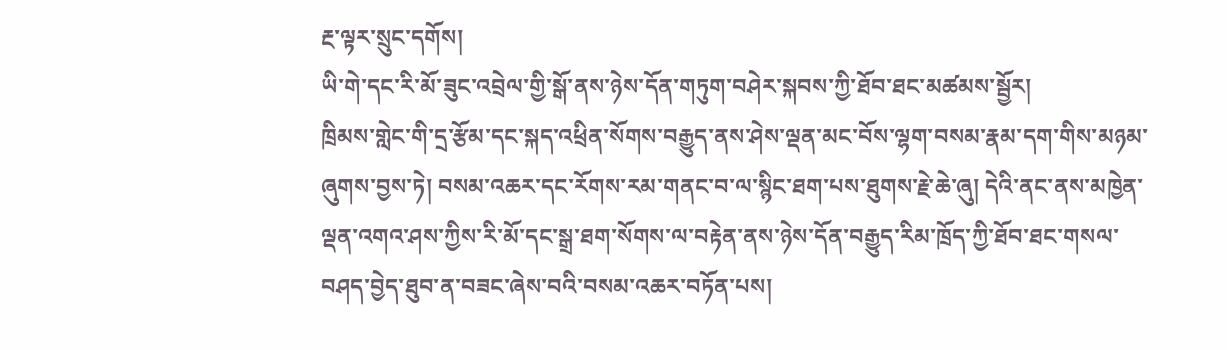རྔ་ལྟར་སྲུང་དགོས།
ཡི་གེ་དང་རི་མོ་ཟུང་འབྲེལ་གྱི་སྒོ་ནས་ཉེས་དོན་གཏུག་བཤེར་སྐབས་ཀྱི་ཐོབ་ཐང་མཚམས་སྦྱོར།
ཁྲིམས་གླེང་གི་དྲ་རྩོམ་དང་སྐད་འཕྲིན་སོགས་བརྒྱུད་ནས་ཤེས་ལྡན་མང་བོས་ལྷག་བསམ་རྣམ་དག་གིས་མཉམ་ཞུགས་བྱས་ཏེ། བསམ་འཆར་དང་རོགས་རམ་གནང་བ་ལ་སྙིང་ཐག་པས་ཐུགས་རྗེ་ཆེ་ཞུ། དེའི་ནང་ནས་མཁྱེན་ལྡན་འགའ་ཤས་ཀྱིས་རི་མོ་དང་སྒྲ་ཐག་སོགས་ལ་བརྟེན་ནས་ཉེས་དོན་བརྒྱུད་རིམ་ཁྲོད་ཀྱི་ཐོབ་ཐང་གསལ་བཤད་བྱེད་ཐུབ་ན་བཟང་ཞེས་བའི་བསམ་འཆར་བཏོན་པས།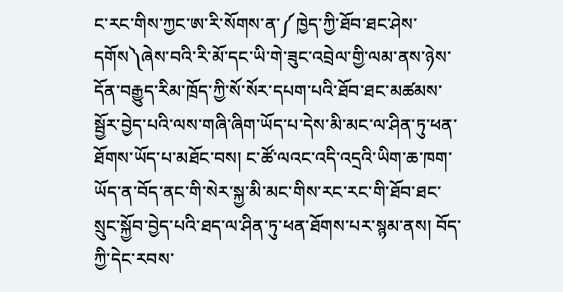ང་རང་གིས་ཀྱང་ཨ་རི་སོགས་ན་༼ཁྱེད་ཀྱི་ཐོབ་ཐང་ཤེས་དགོས༽ཞེས་བའི་རི་མོ་དང་ཡི་གེ་ཟུང་འབྲེལ་གྱི་ལམ་ནས་ཉེས་དོན་བརྒྱུད་རིམ་ཁྲོད་ཀྱི་སོ་སོར་དཔག་པའི་ཐོབ་ཐང་མཚམས་སྦྱོར་བྱེད་པའི་ལས་གཞི་ཞིག་ཡོད་པ་དེས་མི་མང་ལ་ཤིན་ཏུ་ཕན་ཐོགས་ཡོད་པ་མཐོང་བས། ང་ཚོ་ལའང་འདི་འདྲའི་ཡིག་ཆ་ཁག་ཡོད་ན་བོད་ནང་གི་སེར་སྐྱ་མི་མང་གིས་རང་རང་གི་ཐོབ་ཐང་སྲུང་སྐྱོབ་བྱེད་པའི་ཐད་ལ་ཤིན་ཏུ་ཕན་ཐོགས་པར་སྙམ་ནས། བོད་ཀྱི་དེང་རབས་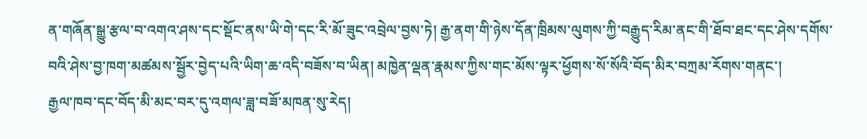ན་གཞོན་སྒྱུ་རྩལ་བ་འགའ་ཤས་དང་སྡོང་ནས་ཡི་གེ་དང་རི་མོ་ཟུང་འབྲེལ་བྱས་ཏེ། རྒྱ་ནག་གི་ཉེས་དོན་ཁྲིམས་ལུགས་ཀྱི་བརྒྱུད་རིམ་ནང་གི་ཐོབ་ཐང་དང་ཤེས་དགོས་བའི་ཤེས་བྱ་ཁག་མཚམས་སྦྱོར་བྱེད་པའི་ཡིག་ཆ་འདི་བཟོས་བ་ཡིན། མཁྱེན་ལྡན་རྣམས་ཀྱིས་གང་མོས་ལྟར་ཕྱོགས་སོ་སོའི་བོད་མིར་བཀྲམ་རོགས་གནང་།
རྒྱལ་ཁབ་དང་བོད་མི་མང་བར་དུ་འགལ་ཟླ་བཟོ་མཁན་སུ་རེད།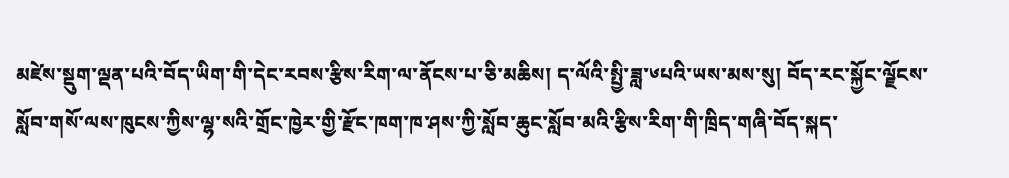མཛེས་སྡུག་ལྡན་པའི་བོད་ཡིག་གི་དེང་རབས་རྩིས་རིག་ལ་ནོངས་པ་ཅི་མཆིས། ད་ལོའི་སྤྱི་ཟླ་༦པའི་ཡས་མས་སུ། བོད་རང་སྐྱོང་ལྗོངས་སློབ་གསོ་ལས་ཁུངས་ཀྱིས་ལྷ་སའི་གྲོང་ཁྱེར་གྱི་རྫོང་ཁག་ཁ་ཤས་ཀྱི་སློབ་ཆུང་སློབ་མའི་རྩིས་རིག་གི་ཁྲིད་གཞི་བོད་སྐད་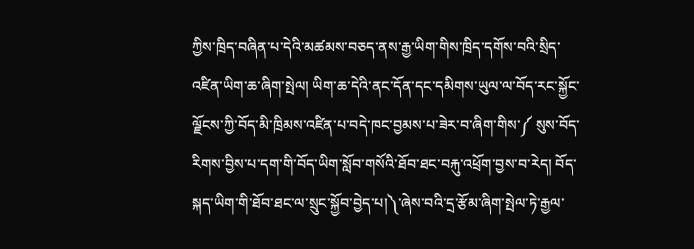ཀྱིས་ཁྲིད་བཞིན་པ་དེའི་མཚམས་བཅད་ནས་རྒྱ་ཡིག་གིས་ཁྲིད་དགོས་བའི་སྲིད་འཛིན་ཡིག་ཆ་ཞིག་སྤེལ། ཡིག་ཆ་དེའི་ནང་དོན་དང་དམིགས་ཡུལ་ལ་བོད་རང་སྐྱོང་ལྗོངས་ཀྱི་བོད་མི་ཁྲིམས་འཛིན་པ་བདེ་ཁང་བྱམས་པ་ཟེར་བ་ཞིག་གིས་༼ སུས་བོད་རིགས་བྱིས་པ་དག་གི་བོད་ཡིག་སློབ་གསོའི་ཐོབ་ཐང་བརྐུ་འཕྲོག་བྱས་བ་རེད། བོད་སྐད་ཡིག་གི་ཐོབ་ཐང་ལ་སྲུང་སྐྱོབ་བྱེད་པ།༽་ཞེས་བའི་དྲ་རྩོམ་ཞིག་སྤེལ་ཏེ་རྒྱལ་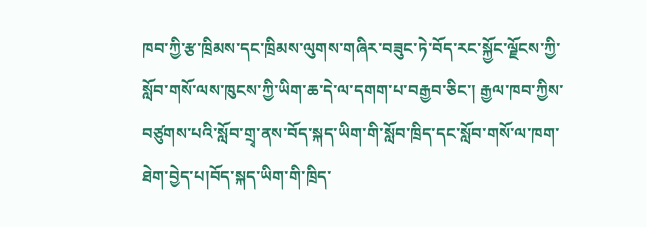ཁབ་ཀྱི་རྩ་ཁྲིམས་དང་ཁྲིམས་ལུགས་གཞིར་བཟུང་ཏེ་བོད་རང་སྐྱོང་ལྗོངས་ཀྱི་སློབ་གསོ་ལས་ཁུངས་ཀྱི་ཡིག་ཆ་དེ་ལ་དགག་པ་བརྒྱབ་ཅིང་། རྒྱལ་ཁབ་ཀྱིས་བཙུགས་པའི་སློབ་གྲྭ་ནས་བོད་སྐད་ཡིག་གི་སློབ་ཁྲིད་དང་སློབ་གསོ་ལ་ཁག་ཐེག་བྱེད་པ།བོད་སྐད་ཡིག་གི་ཁྲིད་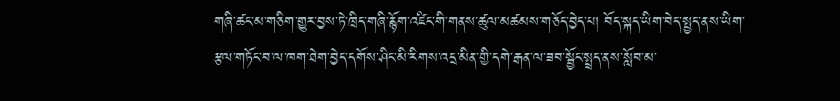གཞི་ཚང་མ་གཅིག་གྱུར་བྱས་ཏེ་ཁྲིད་གཞི་རྙོག་འཛིང་གི་གནས་ཚུལ་མཚམས་གཅོད་བྱེད་པ། བོད་སྐད་ཡིག་བེད་སྤྱད་ནས་ཡིག་རྩལ་གཏོང་བ་ལ་ཁག་ཐེག་བྱེད་དགོས་ཤིང་མི་རིགས་འདྲ་མིན་གྱི་དགེ་རྒན་ལ་ཟབ་སྦྱོང་སྤྲད་ནས་སློབ་མ་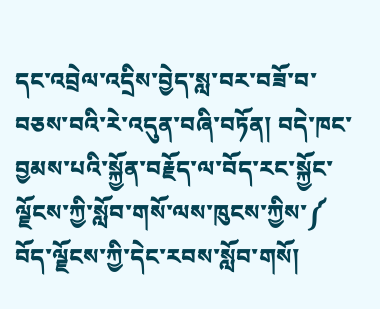དང་འབྲེལ་འདྲིས་བྱེད་སླ་བར་བཟོ་བ་བཅས་བའི་རེ་འདུན་བཞི་བཏོན། བདེ་ཁང་བྱམས་པའི་སྐྱོན་བརྗོད་ལ་བོད་རང་སྐྱོང་ལྗོངས་ཀྱི་སློབ་གསོ་ལས་ཁུངས་ཀྱིས་༼ བོད་ལྗོངས་ཀྱི་དེང་རབས་སློབ་གསོ།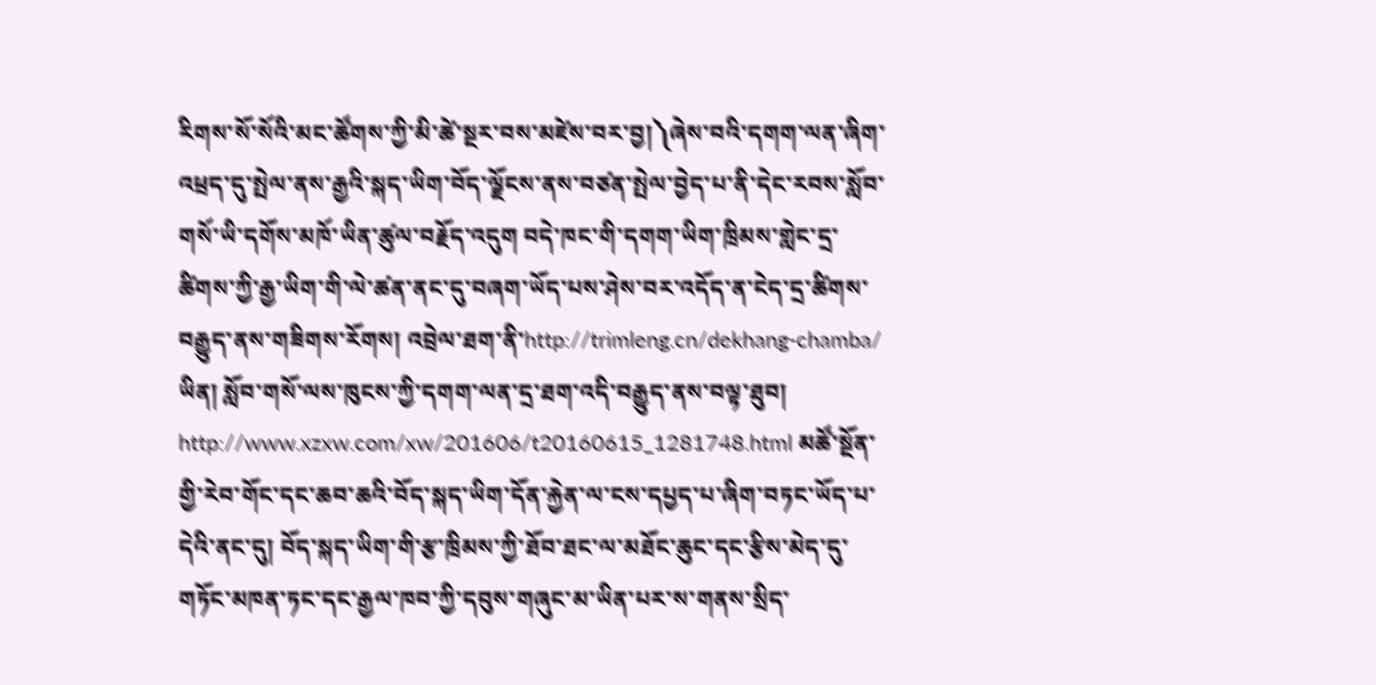རིགས་སོ་སོའི་མང་ཚོགས་ཀྱི་མི་ཚེ་སྔར་བས་མཛེས་བར་བྱ།༽ཞེས་བའི་དགག་ལན་ཞིག་འཕྲད་དུ་སྤེལ་ནས་རྒྱའི་སྐད་ཡིག་བོད་ལྗོངས་ནས་བཙན་སྤེལ་བྱེད་པ་ནི་དེང་རབས་སློབ་གསོ་ཡི་དགོས་མཁོ་ཡིན་ཚུལ་བརྗོད་འདུག བདེ་ཁང་གི་དགག་ཡིག་ཁྲིམས་གླེང་དྲ་ཚིགས་ཀྱི་རྒྱ་ཡིག་གི་ལེ་ཚན་ནང་དུ་བཞག་ཡོད་པས་ཤེས་བར་འདོད་ན་ངེད་དྲ་ཚིགས་བརྒྱུད་ནས་གཟིགས་རོགས། འབྲེལ་ཐག་ནི་http://trimleng.cn/dekhang-chamba/ ཡིན། སློབ་གསོ་ལས་ཁུངས་ཀྱི་དགག་ལན་དྲ་ཐག་འདི་བརྒྱུད་ནས་བལྟ་ཐུབ། http://www.xzxw.com/xw/201606/t20160615_1281748.html མཚོ་སྔོན་གྱི་རེབ་གོང་དང་ཆབ་ཆའི་བོད་སྐད་ཡིག་དོན་རྐྱེན་ལ་ངས་དཔྱད་པ་ཞིག་བཏང་ཡོད་པ་དེའི་ནང་དུ། བོད་སྐད་ཡིག་གི་རྩ་ཁྲིམས་ཀྱི་ཐོབ་ཐང་ལ་མཐོང་ཆུང་དང་རྩིས་མེད་དུ་གཏོང་མཁན་ཏང་དང་རྒྱལ་ཁབ་ཀྱི་དབུས་གཞུང་མ་ཡིན་པར་ས་གནས་སྲིད་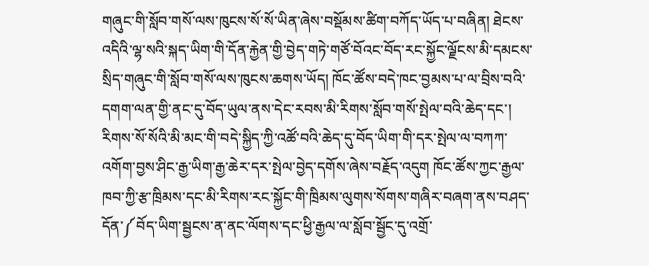གཞུང་གི་སློབ་གསོ་ལས་ཁུངས་སོ་སོ་ཡིན་ཞེས་བསྡོམས་ཚིག་བཀོད་ཡོད་པ་བཞིན། ཐེངས་འདིའི་ལྷ་སའི་སྐད་ཡིག་གི་དོན་རྐྱེན་གྱི་བྱེད་གཏེ་གཙོ་བོའང་བོད་རང་སྐྱོང་ལྗོངས་མི་དམངས་སྲིད་གཞུང་གི་སློབ་གསོ་ལས་ཁུངས་ཆགས་ཡོད། ཁོང་ཚོས་བདེ་ཁང་བྱམས་པ་ལ་བྲིས་བའི་དགག་ལན་གྱི་ནང་དུ་བོད་ཡུལ་ནས་དེང་རབས་མི་རིགས་སློབ་གསོ་སྤེལ་བའི་ཆེད་དང་། རིགས་སོ་སོའི་མི་མང་གི་བདེ་སྐྱིད་ཀྱི་འཚོ་བའི་ཆེད་དུ་བོད་ཡིག་གི་དར་སྤེལ་ལ་བཀཀ་འགོག་བྱས་ཤིང་རྒྱ་ཡིག་རྒྱ་ཆེར་དར་སྤེལ་བྱེད་དགོས་ཞེས་བརྗོད་འདུག ཁོང་ཚོས་ཀྱང་རྒྱལ་ཁབ་ཀྱི་རྩ་ཁྲིམས་དང་མི་རིགས་རང་སྐྱོང་གི་ཁྲིམས་ལུགས་སོགས་གཞིར་བཞག་ནས་བཤད་དོན་༼བོད་ཡིག་སྦྱངས་ན་ནང་ལོགས་དང་ཕྱི་རྒྱལ་ལ་སློབ་སྦྱོང་དུ་འགྲོ་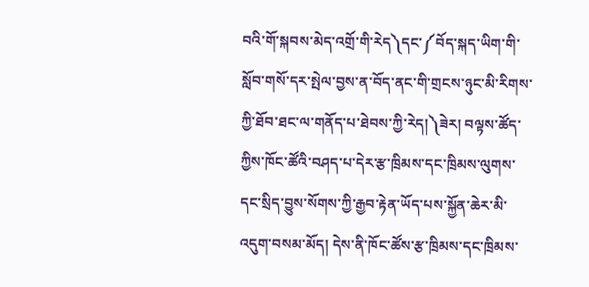བའི་གོ་སྐབས་མེད་འགྲོ་གི་རེད༽དང་༼བོད་སྐད་ཡིག་གི་སློབ་གསོ་དར་སྤེལ་བྱས་ན་བོད་ནང་གི་གྲངས་ཉུང་མི་རིགས་ཀྱི་ཐོབ་ཐང་ལ་གནོད་པ་ཐེབས་ཀྱི་རེད།༽ཟེར། བལྟས་ཚོད་ཀྱིས་ཁོང་ཚོའི་བཤད་པ་དེར་རྩ་ཁྲིམས་དང་ཁྲིམས་ལུགས་དང་སྲིད་བྱུས་སོགས་ཀྱི་རྒྱབ་རྟེན་ཡོད་པས་སྐྱོན་ཆེར་མི་འདུག་བསམ་མོད། དེས་ནི་ཁོང་ཚོས་རྩ་ཁྲིམས་དང་ཁྲིམས་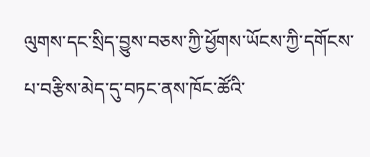ལུགས་དང་སྲིད་བྱུས་བཅས་ཀྱི་ཕྱོགས་ཡོངས་ཀྱི་དགོངས་པ་བརྩིས་མེད་དུ་བཏང་ནས་ཁོང་ཚོའི་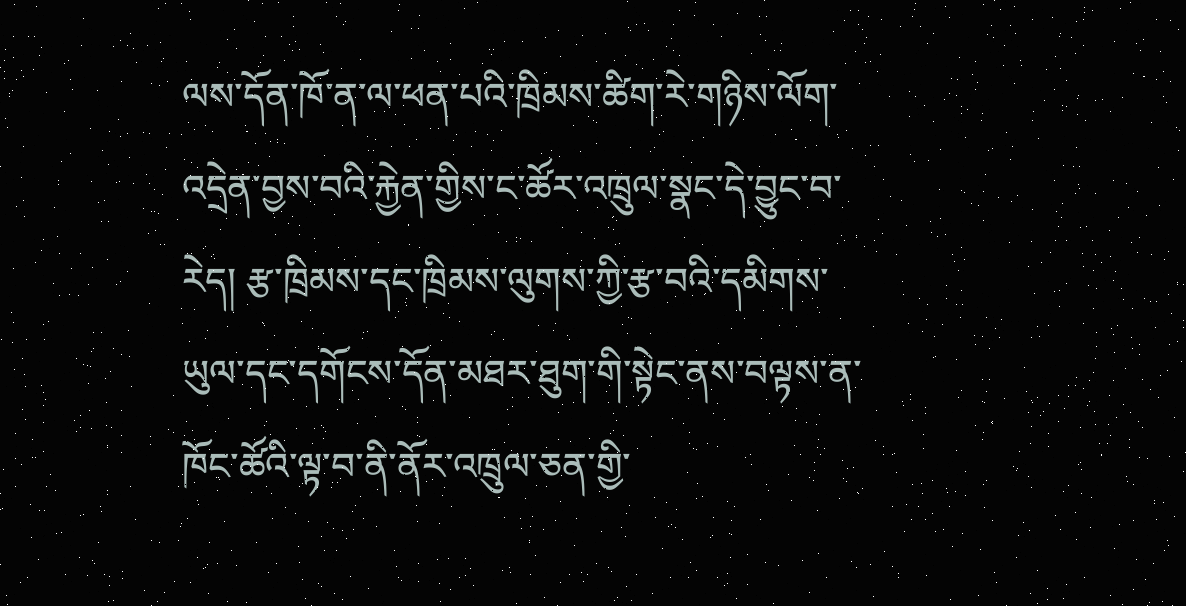ལས་དོན་ཁོ་ན་ལ་ཕན་པའི་ཁྲིམས་ཚིག་རེ་གཉིས་ལོག་འདྲེན་བྱས་བའི་རྐྱེན་གྱིས་ང་ཚོར་འཁྲུལ་སྣང་དེ་བྱུང་བ་རེད། རྩ་ཁྲིམས་དང་ཁྲིམས་ལུགས་ཀྱི་རྩ་བའི་དམིགས་ཡུལ་དང་དགོངས་དོན་མཐར་ཐུག་གི་སྟེང་ནས་བལྟས་ན་ཁོང་ཚོའི་ལྟ་བ་ནི་ནོར་འཁྲུལ་ཅན་གྱི་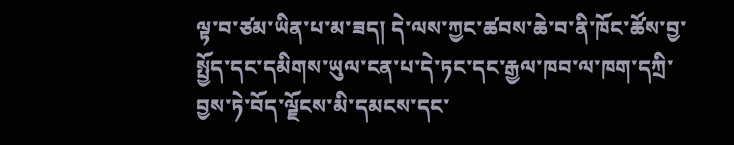ལྟ་བ་ཙམ་ཡིན་པ་མ་ཟད། དེ་ལས་ཀྱང་ཚབས་ཆེ་བ་ནི་ཁོང་ཚོས་བྱ་སྤྱོད་དང་དམིགས་ཡུལ་ངན་པ་དེ་ཏང་དང་རྒྱལ་ཁབ་ལ་ཁག་དཀྲི་བྱས་ཏེ་བོད་ལྗོངས་མི་དམངས་དང་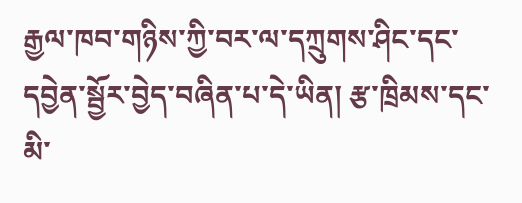རྒྱལ་ཁབ་གཉིས་ཀྱི་བར་ལ་དཀྲུགས་ཤིང་དང་དབྱེན་སྦྱོར་བྱེད་བཞིན་པ་དེ་ཡིན། རྩ་ཁྲིམས་དང་མི་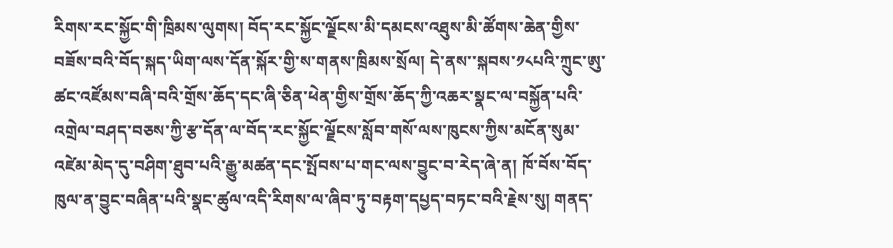རིགས་རང་སྐྱོང་གི་ཁྲིམས་ལུགས། བོད་རང་སྐྱོང་ལྗོངས་མི་དམངས་འཐུས་མི་ཚོགས་ཆེན་གྱིས་བཟོས་བའི་བོད་སྐད་ཡིག་ལས་དོན་སྐོར་གྱི་ས་གནས་ཁྲིམས་སྲོལ། དེ་ནས་་སྐབས་༡༨པའི་ཀྲུང་ཨུ་ཚང་འཛོམས་བཞི་བའི་གྲོས་ཆོད་དང་ཞི་ཅིན་ཕེན་གྱིས་གྲོས་ཆོད་ཀྱི་འཆར་སྣང་ལ་བསྐྱོན་པའི་འགྲེལ་བཤད་བཅས་ཀྱི་རྩ་དོན་ལ་བོད་རང་སྐྱོང་ལྗོངས་སློབ་གསོ་ལས་ཁུངས་ཀྱིས་མངོན་སུམ་འཛེམ་མེད་དུ་བཤིག་ཐུབ་པའི་རྒྱུ་མཚན་དང་སྤོབས་པ་གང་ལས་བྱུང་བ་རེད་ཞེ་ན། ཁོ་བོས་བོད་ཁུལ་ན་བྱུང་བཞིན་པའི་སྣང་ཚུལ་འདི་རིགས་ལ་ཞིབ་ཏུ་བརྟག་དཔྱད་བཏང་བའི་རྗེས་སུ། གནད་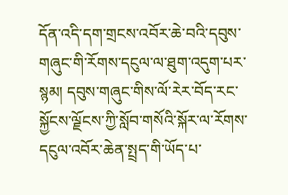དོན་འདི་དག་གྲངས་འབོར་ཆེ་བའི་དབུས་གཞུང་གི་རོགས་དངུལ་ལ་ཐུག་འདུག་པར་སྙམ། དབུས་གཞུང་གིས་ལོ་རེར་བོད་རང་སྐྱོངས་ལྗོངས་ཀྱི་སློབ་གསོའི་སྐོར་ལ་རོགས་དངུལ་འབོར་ཆེན་སྤྲད་གི་ཡོད་པ་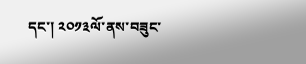དང་། ༢༠༡༣ལོ་ནས་བཟུང་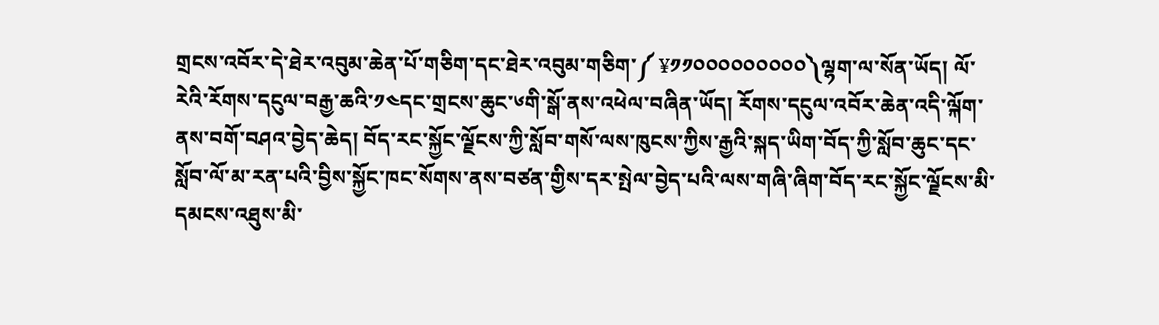གྲངས་འབོར་དེ་ཐེར་འབུམ་ཆེན་པོ་གཅིག་དང་ཐེར་འབུམ་གཅིག་༼ ¥༡༡༠༠༠༠༠༠༠༠༠༽ལྷག་ལ་སོན་ཡོད། ལོ་རེའི་རོགས་དངུལ་བརྒྱ་ཆའི་༡༤དང་གྲངས་ཆུང་༦གི་སྒོ་ནས་འཕེལ་བཞིན་ཡོད། རོགས་དངུལ་འབོར་ཆེན་འདི་ལྐོག་ནས་བགོ་བཤའ་བྱེད་ཆེད། བོད་རང་སྐྱོང་ལྗོངས་ཀྱི་སློབ་གསོ་ལས་ཁུངས་ཀྱིས་རྒྱའི་སྐད་ཡིག་བོད་ཀྱི་སློབ་ཆུང་དང་སློབ་ལོ་མ་རན་པའི་བྱིས་སྐྱོང་ཁང་སོགས་ནས་བཙན་གྱིས་དར་སྤེལ་བྱེད་པའི་ལས་གཞི་ཞིག་བོད་རང་སྐྱོང་ལྗོངས་མི་དམངས་འཐུས་མི་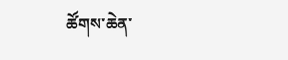ཚོགས་ཆེན་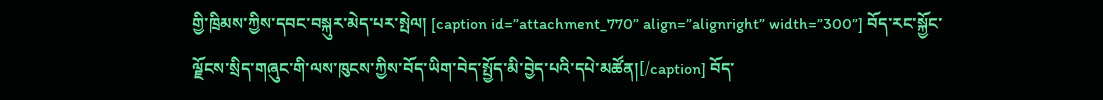གྱི་ཁྲིམས་ཀྱིས་དབང་བསྐུར་མེད་པར་སྤེལ། [caption id=”attachment_770” align=”alignright” width=”300”] བོད་རང་སྐྱོང་ལྗོངས་སྲིད་གཞུང་གི་ལས་ཁུངས་ཀྱིས་བོད་ཡིག་བེད་སྤྱོད་མི་བྱེད་པའི་དཔེ་མཚོན།[/caption] བོད་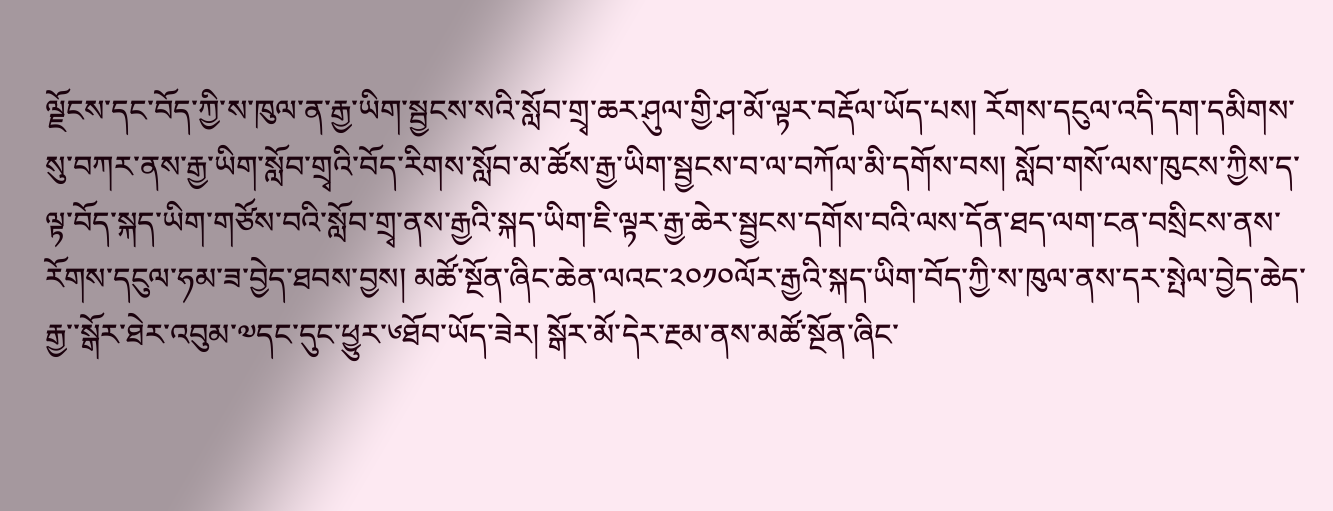ལྗོངས་དང་བོད་ཀྱི་ས་ཁུལ་ན་རྒྱ་ཡིག་སྦྱངས་སའི་སློབ་གྲྭ་ཆར་ཤུལ་གྱི་ཤ་མོ་ལྟར་བརྡོལ་ཡོད་པས། རོགས་དངུལ་འདི་དག་དམིགས་སུ་བཀར་ནས་རྒྱ་ཡིག་སློབ་གྲྭའི་བོད་རིགས་སློབ་མ་ཚོས་རྒྱ་ཡིག་སྦྱངས་བ་ལ་བཀོལ་མི་དགོས་བས། སློབ་གསོ་ལས་ཁུངས་ཀྱིས་ད་ལྟ་བོད་སྐད་ཡིག་གཙོས་བའི་སློབ་གྲྭ་ནས་རྒྱའི་སྐད་ཡིག་ཇི་ལྟར་རྒྱ་ཆེར་སྦྱངས་དགོས་བའི་ལས་དོན་ཐད་ལག་ངན་བསྲིངས་ནས་རོགས་དངུལ་ཧམ་ཟ་བྱེད་ཐབས་བྱས། མཚོ་སྔོན་ཞིང་ཆེན་ལའང་༢༠༡༠ལོར་རྒྱའི་སྐད་ཡིག་བོད་ཀྱི་ས་ཁུལ་ནས་དར་སྤེལ་བྱེད་ཆེད་རྒྱ་་སྒོར་ཐེར་འབུམ་༧དང་དུང་ཕྱུར་༦ཐོབ་ཡོད་ཟེར། སྒོར་མོ་དེར་རྔམ་ནས་མཚོ་སྔོན་ཞིང་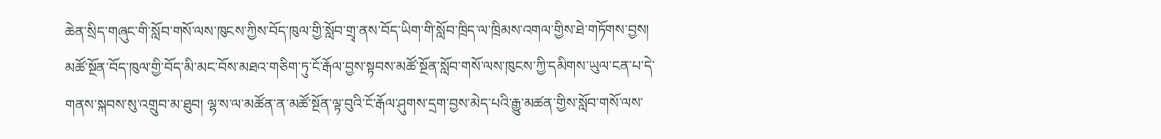ཆེན་སྲིད་གཞུང་གི་སློབ་གསོ་ལས་ཁུངས་ཀྱིས་བོད་ཁུལ་གྱི་སློབ་གྲྭ་ནས་བོད་ཡིག་གི་སློབ་ཁྲིད་ལ་ཁྲིམས་འགལ་གྱིས་ཐེ་གཏོགས་བྱས། མཚོ་སྔོན་བོད་ཁུལ་གྱི་བོད་མི་མང་བོས་མཐའ་གཅིག་ཏུ་ངོ་རྒོལ་བྱས་སྟབས་མཚོ་སྔོན་སློབ་གསོ་ལས་ཁུངས་ཀྱི་དམིགས་ཡུལ་ངན་པ་དེ་གནས་སྐབས་སུ་འགྲུབ་མ་ཐུབ། ལྷ་ས་ལ་མཚོན་ན་མཚོ་སྔོན་ལྟ་བུའི་ངོ་རྒོལ་ཤུགས་དྲག་བྱས་མེད་པའི་རྒྱུ་མཚན་གྱིས་སློབ་གསོ་ལས་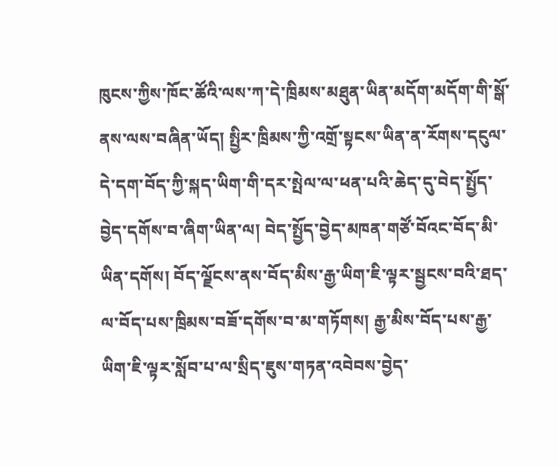ཁུངས་ཀྱིས་ཁོང་ཚོའི་ལས་ཀ་དེ་ཁྲིམས་མཐུན་ཡིན་མདོག་མདོག་གི་སྒོ་ནས་ལས་བཞིན་ཡོད། སྤྱིར་ཁྲིམས་ཀྱི་འགྲོ་སྟངས་ཡིན་ན་རོགས་དངུལ་དེ་དག་བོད་ཀྱི་སྐད་ཡིག་གི་དར་སྤེལ་ལ་ཕན་པའི་ཆེད་དུ་བེད་སྤྱོད་བྱེད་དགོས་བ་ཞིག་ཡིན་ལ། བེད་སྤྱོད་བྱེད་མཁན་གཙོ་བོའང་བོད་མི་ཡིན་དགོས། བོད་ལྗོངས་ནས་བོད་མིས་རྒྱ་ཡིག་ཇི་ལྟར་སྦྱངས་བའི་ཐད་ལ་བོད་པས་ཁྲིམས་བཟོ་དགོས་བ་མ་གཏོགས། རྒྱ་མིས་བོད་པས་རྒྱ་ཡིག་ཇི་ལྟར་སློབ་པ་ལ་སྲིད་ཇུས་གཏན་འབེབས་བྱེད་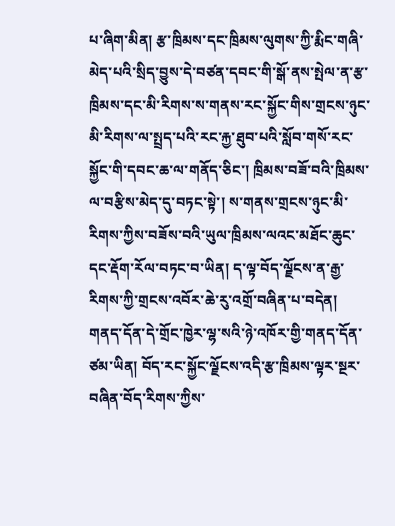པ་ཞིག་མིན། རྩ་ཁྲིམས་དང་ཁྲིམས་ལུགས་ཀྱི་རྨིང་གཞི་མེད་པའི་སྲིད་བྱུས་དེ་བཙན་དབང་གི་སྒོ་ནས་སྤེལ་ན་རྩ་ཁྲིམས་དང་མི་རིགས་ས་གནས་རང་སྐྱོང་གིས་གྲངས་ཉུང་མི་རིགས་ལ་སྤྲད་པའི་རང་རྐྱ་ཐུབ་པའི་སློབ་གསོ་རང་སྐྱོང་གི་དབང་ཆ་ལ་གནོད་ཅིང་། ཁྲིམས་བཟོ་བའི་ཁྲིམས་ལ་བརྩིས་མེད་དུ་བཏང་སྟེ་། ས་གནས་གྲངས་ཉུང་མི་རིགས་ཀྱིས་བཟོས་བའི་ཡུལ་ཁྲིམས་ལའང་མཐོང་ཆུང་དང་རྡོག་རོལ་བཏང་བ་ཡིན། ད་ལྟ་བོད་ལྗོངས་ན་རྒྱ་རིགས་ཀྱི་གྲངས་འབོར་ཆེ་རུ་འགྲོ་བཞིན་པ་བདེན། གནད་དོན་དེ་གྲོང་ཁྱེར་ལྷ་སའི་ཉེ་འཁོར་གྱི་གནད་དོན་ཙམ་ཡིན། བོད་རང་སྐྱོང་ལྗོངས་འདི་རྩ་ཁྲིམས་ལྟར་སྔར་བཞིན་བོད་རིགས་ཀྱིས་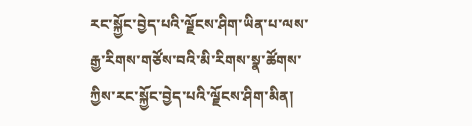རང་སྐྱོང་བྱེད་པའི་ལྗོངས་ཤིག་ཡིན་པ་ལས་རྒྱ་རིགས་གཙོས་བའི་མི་རིགས་སྣ་ཚོགས་ཀྱིས་རང་སྐྱོང་བྱེད་པའི་ལྗོངས་ཤིག་མིན།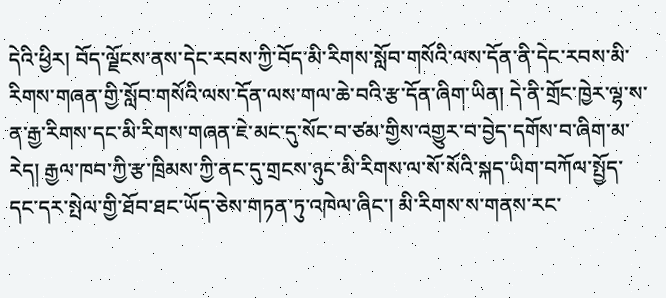དེའི་ཕྱིར། བོད་ལྗོངས་ནས་དེང་རབས་ཀྱི་བོད་མི་རིགས་སློབ་གསོའི་ལས་དོན་ནི་དེང་རབས་མི་རིགས་གཞན་གྱི་སློབ་གསོའི་ལས་དོན་ལས་གལ་ཆེ་བའི་རྩ་དོན་ཞིག་ཡིན། དེ་ནི་གྲོང་ཁྱེར་ལྷ་ས་ན་རྒྱ་རིགས་དང་མི་རིགས་གཞན་ཇེ་མང་དུ་སོང་བ་ཙམ་གྱིས་འགྱུར་བ་བྱེད་དགོས་བ་ཞིག་མ་རེད། རྒྱལ་ཁབ་ཀྱི་རྩ་ཁྲིམས་ཀྱི་ནང་དུ་གྲངས་ཉུང་མི་རིགས་ལ་སོ་སོའི་སྐད་ཡིག་བཀོལ་སྤྱོད་དང་དར་སྤེལ་གྱི་ཐོབ་ཐང་ཡོད་ཅེས་གཏན་ཏུ་འཁེལ་ཞིང་། མི་རིགས་ས་གནས་རང་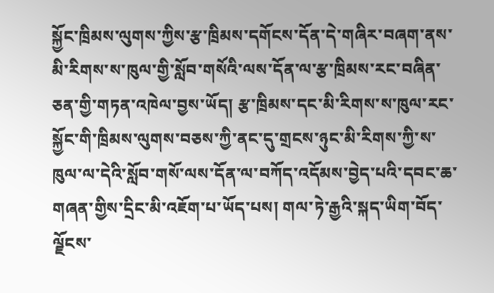སྐྱོང་ཁྲིམས་ལུགས་ཀྱིས་རྩ་ཁྲིམས་དགོངས་དོན་དེ་གཞིར་བཞག་ནས་མི་རིགས་ས་ཁུལ་གྱི་སློབ་གསོའི་ལས་དོན་ལ་རྩ་ཁྲིམས་རང་བཞིན་ཅན་གྱི་གཏན་འཁེལ་བྱས་ཡོད། རྩ་ཁྲིམས་དང་མི་རིགས་ས་ཁུལ་རང་སྐྱོང་གི་ཁྲིམས་ལུགས་བཅས་ཀྱི་ནང་དུ་གྲངས་ཉུང་མི་རིགས་ཀྱི་ས་ཁུལ་ལ་དེའི་སློབ་གསོ་ལས་དོན་ལ་བཀོད་འདོམས་བྱེད་པའི་དབང་ཆ་གཞན་གྱིས་དྲིང་མི་འཇོག་པ་ཡོད་པས། གལ་ཏེ་རྒྱའི་སྐད་ཡིག་བོད་ལྗོངས་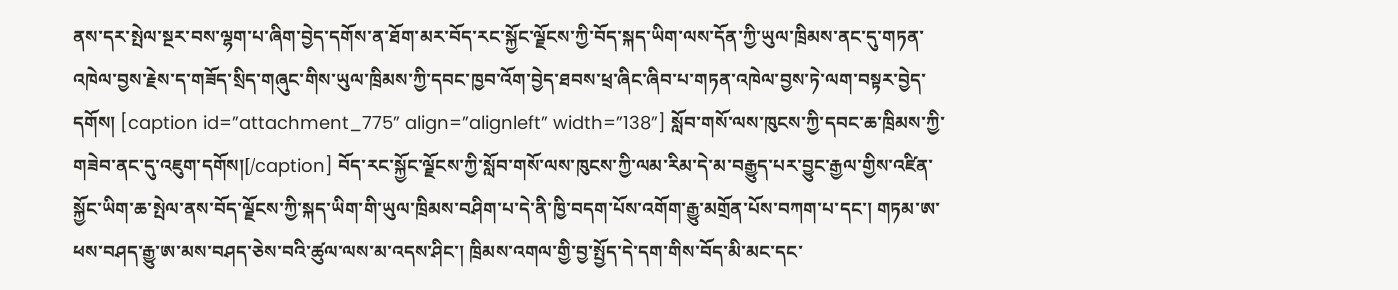ནས་དར་སྤེལ་སྔར་བས་ལྷག་པ་ཞིག་བྱེད་དགོས་ན་ཐོག་མར་བོད་རང་སྐྱོང་ལྗོངས་ཀྱི་བོད་སྐད་ཡིག་ལས་དོན་ཀྱི་ཡུལ་ཁྲིམས་ནང་དུ་གཏན་འཁེལ་བྱས་རྗེས་ད་གཟོད་སྲིད་གཞུང་གིས་ཡུལ་ཁྲིམས་ཀྱི་དབང་ཁྱབ་འོག་བྱེད་ཐབས་ཕྲ་ཞིང་ཞིབ་པ་གཏན་འཁེལ་བྱས་ཏེ་ལག་བསྟར་བྱེད་དགོས། [caption id=”attachment_775” align=”alignleft” width=”138”] སློབ་གསོ་ལས་ཁུངས་ཀྱི་དབང་ཆ་ཁྲིམས་ཀྱི་གཟེབ་ནང་དུ་འཇུག་དགོས།[/caption] བོད་རང་སྐྱོང་ལྗོངས་ཀྱི་སློབ་གསོ་ལས་ཁུངས་ཀྱི་ལམ་རིམ་དེ་མ་བརྒྱུད་པར་བྱུང་རྒྱལ་གྱིས་འཛིན་སྐྱོང་ཡིག་ཆ་སྤེལ་ནས་བོད་ལྗོངས་ཀྱི་སྐད་ཡིག་གི་ཡུལ་ཁྲིམས་བཤིག་པ་དེ་ནི་ཁྱི་བདག་པོས་འགོག་རྒྱུ་མགྲོན་པོས་བཀག་པ་དང་། གཏམ་ཨ་ཕས་བཤད་རྒྱུ་ཨ་མས་བཤད་ཅེས་བའི་ཚུལ་ལས་མ་འདས་ཤིང་། ཁྲིམས་འགལ་གྱི་བྱ་སྤྱོད་དེ་དག་གིས་བོད་མི་མང་དང་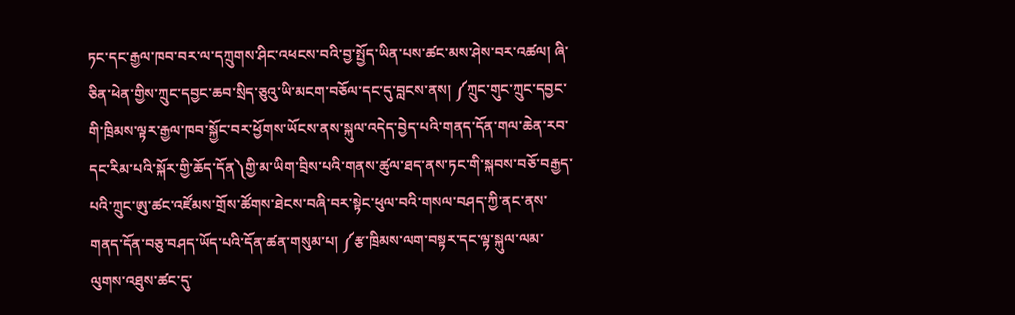ཏང་དང་རྒྱལ་ཁབ་བར་ལ་དཀྲུགས་ཤིང་འཕངས་བའི་བྱ་སྤྱོད་ཡིན་པས་ཚང་མས་ཤེས་བར་འཚལ། ཞི་ཅིན་ཕེན་གྱིས་ཀྲུང་དབྱང་ཆབ་སྲིད་ཅུའུ་ཡི་མངག་བཅོལ་དང་དུ་བླངས་ནས། ༼ཀྲུང་གུང་ཀྲུང་དབྱང་གི་ཁྲིམས་ལྟར་རྒྱལ་ཁབ་སྐྱོང་བར་ཕྱོགས་ཡོངས་ནས་སྐུལ་འདེད་བྱེད་པའི་གནད་དོན་གལ་ཆེན་རབ་དང་རིམ་པའི་སྐོར་གྱི་ཆོད་དོན༽གྱི་མ་ཡིག་བྲིས་པའི་གནས་ཚུལ་ཐད་ནས་ཏང་གི་སྐབས་བཅོ་བརྒྱད་པའི་ཀྲུང་ཨུ་ཚང་འཛོམས་གྲོས་ཚོགས་ཐེངས་བཞི་བར་སྟེང་ཕུལ་བའི་གསལ་བཤད་ཀྱི་ནང་ནས་གནད་དོན་བཅུ་བཤད་ཡོད་པའི་དོན་ཚན་གསུམ་པ། ༼རྩ་ཁྲིམས་ལག་བསྟར་དང་ལྟ་སྐུལ་ལམ་ལུགས་འཐུས་ཚང་དུ་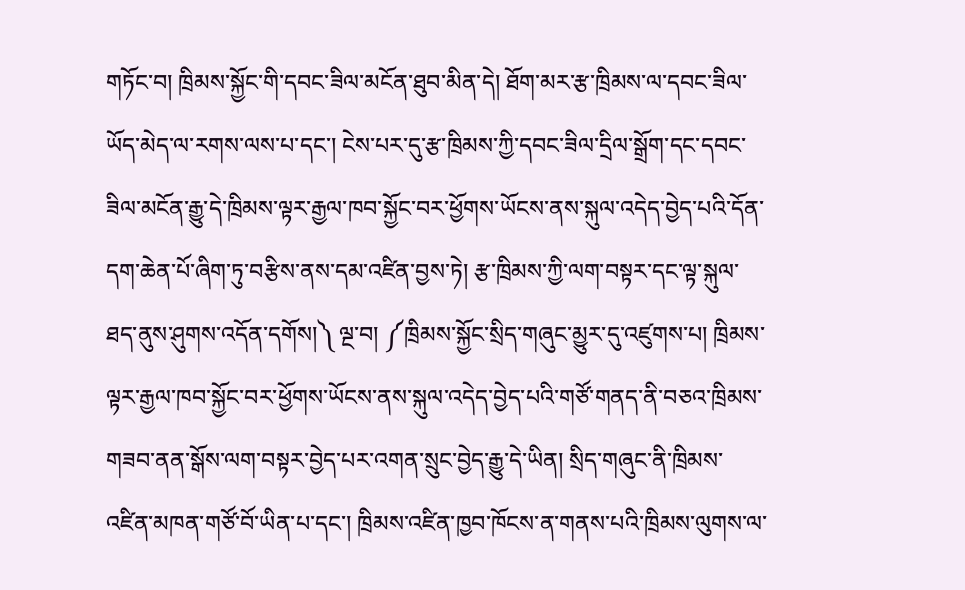གཏོང་བ། ཁྲིམས་སྐྱོང་གི་དབང་ཟིལ་མངོན་ཐུབ་མིན་དེ། ཐོག་མར་རྩ་ཁྲིམས་ལ་དབང་ཟིལ་ཡོད་མེད་ལ་རགས་ལས་པ་དང་། ངེས་པར་དུ་རྩ་ཁྲིམས་ཀྱི་དབང་ཟིལ་དྲིལ་སྒྲོག་དང་དབང་ཟིལ་མངོན་རྒྱུ་དེ་ཁྲིམས་ལྟར་རྒྱལ་ཁབ་སྐྱོང་བར་ཕྱོགས་ཡོངས་ནས་སྐུལ་འདེད་བྱེད་པའི་དོན་དག་ཆེན་པོ་ཞིག་ཏུ་བརྩིས་ནས་དམ་འཛིན་བྱས་ཏེ། རྩ་ཁྲིམས་ཀྱི་ལག་བསྟར་དང་ལྟ་སྐུལ་ཐད་ནུས་ཤུགས་འདོན་དགོས།༽ ལྔ་བ། ༼ཁྲིམས་སྐྱོང་སྲིད་གཞུང་མྱུར་དུ་འཛུགས་པ། ཁྲིམས་ལྟར་རྒྱལ་ཁབ་སྐྱོང་བར་ཕྱོགས་ཡོངས་ནས་སྐུལ་འདེད་བྱེད་པའི་གཙོ་གནད་ནི་བཅའ་ཁྲིམས་གཟབ་ནན་སྒོས་ལག་བསྟར་བྱེད་པར་འགན་སྲུང་བྱེད་རྒྱུ་དེ་ཡིན། སྲིད་གཞུང་ནི་ཁྲིམས་འཛིན་མཁན་གཙོ་བོ་ཡིན་པ་དང་། ཁྲིམས་འཛིན་ཁྱབ་ཁོངས་ན་གནས་པའི་ཁྲིམས་ལུགས་ལ་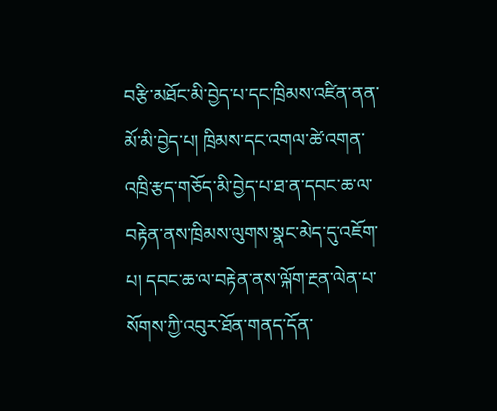བརྩི་མཐོང་མི་བྱེད་པ་དང་ཁྲིམས་འཛིན་ནན་མོ་མི་བྱེད་པ། ཁྲིམས་དང་འགལ་ཚེ་འགན་འཁྲི་རྩད་གཅོད་མི་བྱེད་པ་ཐ་ན་དབང་ཆ་ལ་བརྟེན་ནས་ཁྲིམས་ལུགས་སྣང་མེད་དུ་འཇོག་པ། དབང་ཆ་ལ་བརྟེན་ནས་ལྐོག་རྔན་ལེན་པ་སོགས་ཀྱི་འབུར་ཐོན་གནད་དོན་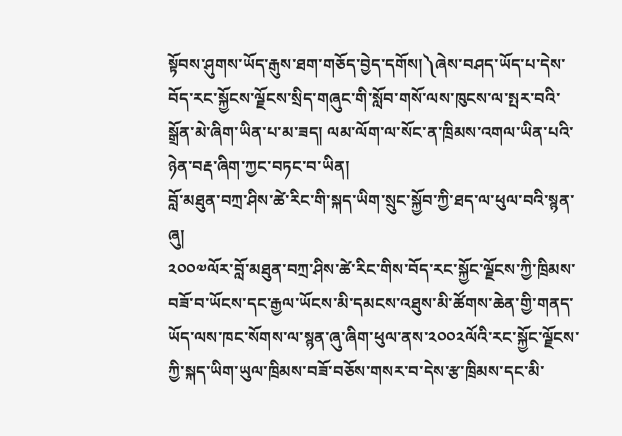སྟོབས་ཤུགས་ཡོད་རྒུས་ཐག་གཅོད་བྱེད་དགོས།༽ཞེས་བཤད་ཡོད་པ་དེས་བོད་རང་སྐྱོངས་ལྗོངས་སྲིད་གཞུང་གི་སློབ་གསོ་ལས་ཁུངས་ལ་སྤར་བའི་སྒྲོན་མེ་ཞིག་ཡིན་པ་མ་ཟད། ལམ་ལོག་ལ་སོང་ན་ཁྲིམས་འགལ་ཡིན་པའི་ཉེན་བརྡ་ཞིག་ཀྱང་བཏང་བ་ཡིན།
བློ་མཐུན་བཀྲ་ཤིས་ཚེ་རིང་གི་སྐད་ཡིག་སྲུང་སྐྱོབ་ཀྱི་ཐད་ལ་ཕུལ་བའི་སྙན་ཞུ།
༢༠༠༧ལོར་བློ་མཐུན་བཀྲ་ཤིས་ཚེ་རིང་གིས་བོད་རང་སྐྱོང་ལྗོངས་ཀྱི་ཁྲིམས་བཟོ་བ་ཡོངས་དང་རྒྱལ་ཡོངས་མི་དམངས་འཐུས་མི་ཚོགས་ཆེན་གྱི་གནད་ཡོད་ལས་ཁང་སོགས་ལ་སྙན་ཞུ་ཞིག་ཕུལ་ནས་༢༠༠༢ལོའི་རང་སྐྱོང་ལྗོངས་ཀྱི་སྐད་ཡིག་ཡུལ་ཁྲིམས་བཟོ་བཅོས་གསར་བ་དེས་རྩ་ཁྲིམས་དང་མི་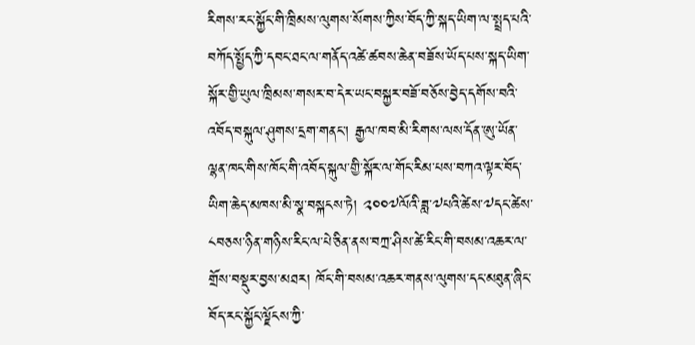རིགས་རང་སྐྱོང་གི་ཁྲིམས་ལུགས་སོགས་ཀྱིས་བོད་ཀྱི་སྐད་ཡིག་ལ་སྤྲད་པའི་བཀོད་སྤྱོད་ཀྱི་དབང་ཐང་ལ་གནོད་འཚེ་ཚབས་ཆེན་བཟོས་ཡོད་པས་སྐད་ཡིག་སྐོར་གྱི་ཡུལ་ཁྲིམས་གསར་བ་དེར་ཡང་བསྐྱར་བཟོ་བཅོས་བྱེད་དགོས་བའི་འབོད་བསྐུལ་ཤུགས་དྲག་གནང་། རྒྱལ་ཁབ་མི་རིགས་ལས་དོན་ཨུ་ཡོན་ལྷན་ཁང་གིས་ཁོང་གི་འབོད་སྐུལ་གྱི་སྐོར་ལ་གོང་རིམ་པས་བཀའ་ལྟར་བོད་ཡིག་ཆེད་མཁས་མི་སྣ་བསྐངས་ཏེ། ༢༠༠༧ལོའི་ཟླ་༧པའི་ཚེས་༧དང་ཚེས་༨བཅས་ཉིན་གཉིས་རིང་ལ་པེ་ཅིན་ནས་བཀྲ་ཤིས་ཚེ་རིང་གི་བསམ་འཆར་ལ་གྲོས་བསྡུར་བྱས་མཐར། ཁོང་གི་བསམ་འཆར་གནས་ལུགས་དང་མཐུན་ཞིང་བོད་རང་སྐྱོང་ལྗོངས་ཀྱི་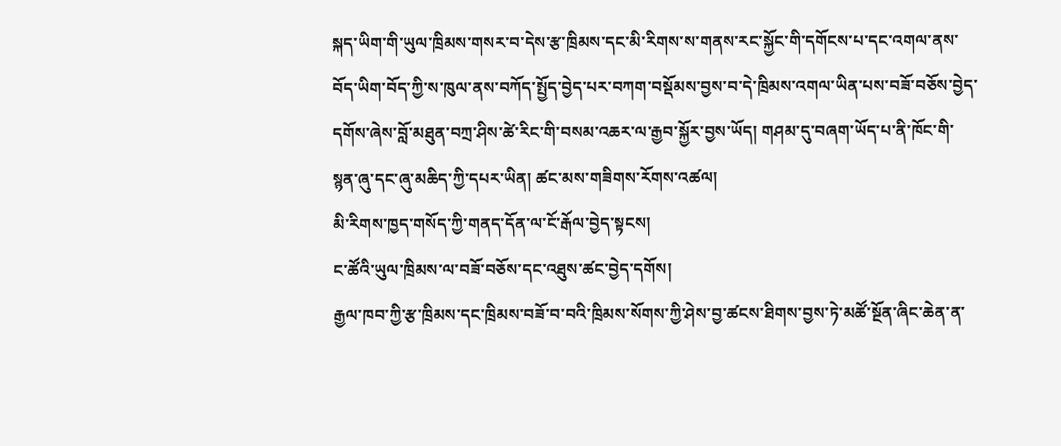སྐད་ཡིག་གི་ཡུལ་ཁྲིམས་གསར་བ་དེས་རྩ་ཁྲིམས་དང་མི་རིགས་ས་གནས་རང་སྐྱོང་གི་དགོངས་པ་དང་འགལ་ནས་བོད་ཡིག་བོད་ཀྱི་ས་ཁུལ་ནས་བཀོད་སྤྱོད་བྱེད་པར་བཀག་བསྡོམས་བྱས་བ་དེ་ཁྲིམས་འགལ་ཡིན་པས་བཟོ་བཅོས་བྱེད་དགོས་ཞེས་བློ་མཐུན་བཀྲ་ཤིས་ཚེ་རིང་གི་བསམ་འཆར་ལ་རྒྱབ་སྐྱོར་བྱས་ཡོད། གཤམ་དུ་བཞག་ཡོད་པ་ནི་ཁོང་གི་སྙན་ཞུ་དང་ཞུ་མཆིད་ཀྱི་དཔར་ཡིན། ཚང་མས་གཟིགས་རོགས་འཚལ།
མི་རིགས་ཁྱད་གསོད་ཀྱི་གནད་དོན་ལ་ངོ་རྒོལ་བྱེད་སྟངས།
ང་ཚོའི་ཡུལ་ཁྲིམས་ལ་བཟོ་བཅོས་དང་འཐུས་ཚང་བྱེད་དགོས།
རྒྱལ་ཁབ་ཀྱི་རྩ་ཁྲིམས་དང་ཁྲིམས་བཟོ་བ་བའི་ཁྲིམས་སོགས་ཀྱི་ཤེས་བྱ་ཚངས་ཐིགས་བྱས་ཏེ་མཚོ་སྔོན་ཞིང་ཆེན་ན་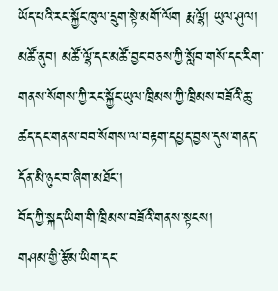ཡོད་པའི་རང་སྐྱོང་ཁུལ་དྲུག་སྟེ་མགོ་ལོག རྨ་ལྷོ། ཡུལ་ཤུལ། མཚོ་ནུབ། མཚོ་ལྷོ་དང་མཚོ་བྱང་བཅས་ཀྱི་སློབ་གསོ་དང་རིག་གནས་སོགས་ཀྱི་རང་སྐྱོང་ཡུལ་ཁྲིམས་ཀྱི་ཁྲིམས་བཟོའི་ཆུ་ཚད་དང་གནས་བབ་སོགས་ལ་བརྟག་དཔྱད་བྱས་དུས་གནད་དོན་མི་ཉུང་བ་ཞིག་མཐོང་།
བོད་ཀྱི་སྐད་ཡིག་གི་ཁྲིམས་བཟོའི་གནས་སྟངས།
གཤམ་གྱི་རྩོམ་ཡིག་དང་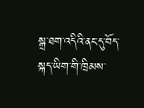སྒྲ་ཐག་འདིའི་ནང་དུ་བོད་སྐད་ཡིག་གི་ཁྲིམས་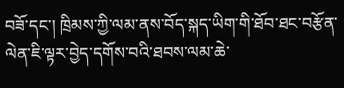བཟོ་དང་། ཁྲིམས་ཀྱི་ལམ་ནས་བོད་སྐད་ཡིག་གི་ཐོབ་ཐང་བརྩོན་ལེན་ཇི་ལྟར་བྱེད་དགོས་བའི་ཐབས་ལམ་ཆེ་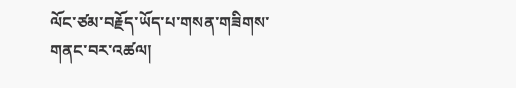ལོང་ཙམ་བརྗོད་ཡོད་པ་གསན་གཟིགས་གནང་བར་འཚལ།